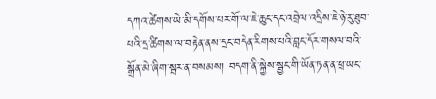དཀའ་ཚེགས་ཡེ་མི་དགོས་པར་གོ་ལ་ཇེ་ཆུང་དང་འབྲེལ་འདྲིས་ཇེ་ཉེ་རུ་ཐུབ་པའི་དྲ་ཚིགས་ལ་བརྟེན་ནས་དྲང་བདེན་རིགས་པའི་བླང་དོར་གསལ་བའི་སྒྲོན་མེ་ཞིག་སྦར་ན་བསམས། བདག་ནི་སྐྱེས་སྦྱང་གི་ཡོན་ཏན་ན་ཕྲ་ཡང་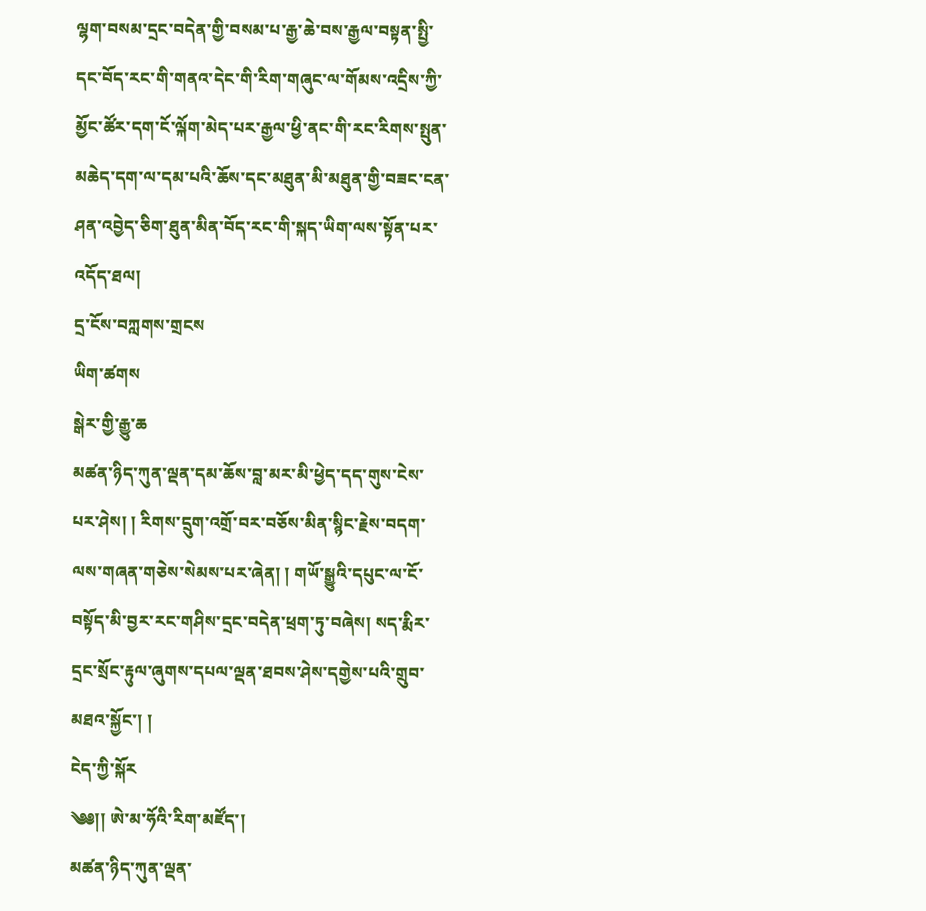ལྷག་བསམ་དྲང་བདེན་གྱི་བསམ་པ་རྒྱ་ཆེ་བས་རྒྱལ་བསྟན་སྤྱི་དང་བོད་རང་གི་གནའ་དེང་གི་རིག་གཞུང་ལ་གོམས་འདྲིས་ཀྱི་མྱོང་ཚོར་དག་ངོ་ལྐོག་མེད་པར་རྒྱལ་ཕྱི་ནང་གི་རང་རིགས་སྤུན་མཆེད་དག་ལ་དམ་པའི་ཆོས་དང་མཐུན་མི་མཐུན་གྱི་བཟང་ངན་ཤན་འབྱེད་ཅིག་ཐུན་མིན་བོད་རང་གི་སྐད་ཡིག་ལས་སྟོན་པར་འདོད་ཐལ།
དྲ་ངོས་བཀླགས་གྲངས
ཡིག་ཚགས
སྒེར་གྱི་རྒྱུ་ཆ
མཚན་ཉིད་ཀུན་ལྡན་དམ་ཆོས་བླ་མར་མི་ཕྱེད་དད་གུས་ངེས་པར་ཤེས། ། རིགས་དྲུག་འགྲོ་བར་བཅོས་མིན་སྙིང་རྗེས་བདག་ལས་གཞན་གཅེས་སེམས་པར་ཞེན། ། གཡོ་སྒྱུའི་དཔུང་ལ་ངོ་བསྟོད་མི་བྱར་རང་གཤིས་དྲང་བདེན་ཕྲག་ཏུ་བཞེས། སད་རྨིར་དྲང་སྲོང་རྟུལ་ཞུགས་དཔལ་ལྡན་ཐབས་ཤེས་དགྱེས་པའི་གྲུབ་མཐའ་སྐྱོང་། །
ངེད་ཀྱི་སྐོར
༄༅།། ཨེ་མ་ཧོའི་རིག་མཛོད་།
མཚན་ཉིད་ཀུན་ལྡན་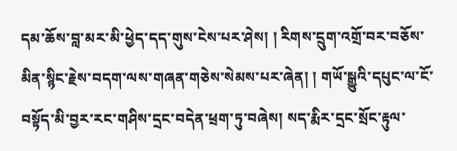དམ་ཆོས་བླ་མར་མི་ཕྱེད་དད་གུས་ངེས་པར་ཤེས། ། རིགས་དྲུག་འགྲོ་བར་བཅོས་མིན་སྙིང་རྗེས་བདག་ལས་གཞན་གཅེས་སེམས་པར་ཞེན། ། གཡོ་སྒྱུའི་དཔུང་ལ་ངོ་བསྟོད་མི་བྱར་རང་གཤིས་དྲང་བདེན་ཕྲག་ཏུ་བཞེས། སད་རྨིར་དྲང་སྲོང་རྟུལ་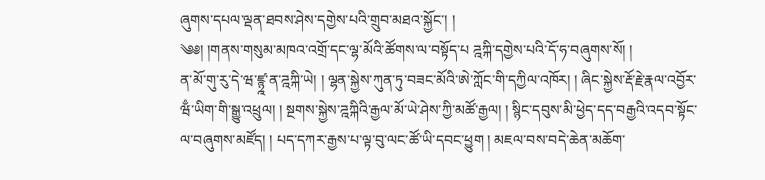ཞུགས་དཔལ་ལྡན་ཐབས་ཤེས་དགྱེས་པའི་གྲུབ་མཐའ་སྐྱོང་། །
༄༅། །གནས་གསུམ་མཁའ་འགྲོ་དང་ལྷ་མོའི་ཚོགས་ལ་བསྟོད་པ ཌྰཀྐི་དགྱེས་པའི་དོ་ཧ་བཞུགས་སོ། །
ན་མོ་གུ་རུ་དེ་ཝ་ཛྙྰ་ན་ཌྰཀྐི་ཡེ། ། ལྷན་སྐྱེས་ཀུན་ཏུ་བཟང་མོའི་ཨེ་ཀློང་གི་དཀྱིལ་འཁོར། ། ཞིང་སྐྱེས་རྡོ་རྗེ་རྣལ་འབྱོར་ཝྃ་ཡིག་གི་སྒྱུ་འཕྲུལ། ། སྔགས་སྐྱེས་ཌྰཀྐིའི་རྒྱལ་མོ་ཡེ་ཤེས་ཀྱི་མཚོ་རྒྱལ། ། སྙིང་དབུས་མི་ཕྱེད་དད་བརྒྱའི་འདབ་སྟོང་ལ་བཞུགས་མཛོད། ། པད་དཀར་རྒྱས་པ་ལྟ་བུ་ལང་ཚོ་ཡི་དབང་ཕྱུག ། མཇལ་བས་བདེ་ཆེན་མཆོག་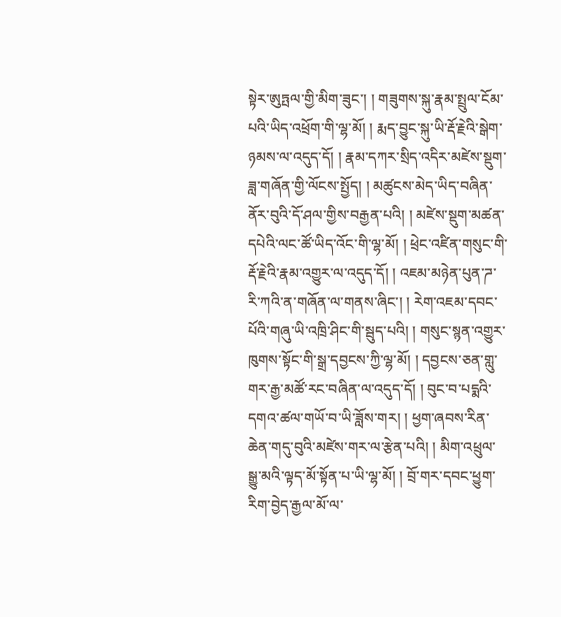སྟེར་ཨུཏྤལ་གྱི་མིག་ཟུང་། ། གཟུགས་སྐུ་རྣམ་སྤྲུལ་ངོམ་པའི་ཡིད་འཕྲོག་གི་ལྷ་མོ། ། རྨད་བྱུང་སྐུ་ཡི་རྡོ་རྗེའི་སྒེག་ཉམས་ལ་འདུད་དོ། ། རྣམ་དཀར་སྲིད་འདིར་མཛེས་སྡུག་ཟླ་གཞོན་གྱི་ལོངས་སྤྱོད། ། མཚུངས་མེད་ཡིད་བཞིན་ནོར་བུའི་དོ་ཤལ་གྱིས་བརྒྱན་པའི། ། མཛེས་སྡུག་མཚན་དཔེའི་ལང་ཚོ་ཡིད་འོང་གི་ལྷ་མོ། ། ཕྲེང་འཛིན་གསུང་གི་རྡོ་རྗེའི་རྣམ་འགྱུར་ལ་འདུད་དོ། ། འཇམ་མཉེན་པུན་ཌ་རི་ཀའི་ན་གཞོན་ལ་གནས་ཞིང་། ། རེག་འཇམ་དབང་པོའི་གཞུ་ཡི་འཁྲི་ཤིང་གི་སྦུད་པའི། ། གསུང་སྙན་འགྱུར་ཁུགས་སྟོང་གི་སྒྲ་དབྱངས་ཀྱི་ལྷ་མོ། ། དབྱངས་ཅན་གླུ་གར་རྒྱ་མཚོ་རང་བཞིན་ལ་འདུད་དོ། ། བུང་བ་པདྨའི་དགའ་ཚལ་གཡོ་བ་ཡི་ཟློས་གར། ། ཕྱག་ཞབས་རིན་ཆེན་གདུ་བུའི་མཛེས་གར་ལ་རྩེན་པའི། ། མིག་འཕྲུལ་སྒྱུ་མའི་ལྟད་མོ་སྟོན་པ་ཡི་ལྷ་མོ། ། བྲོ་གར་དབང་ཕྱུག་རིག་བྱེད་རྒྱལ་མོ་ལ་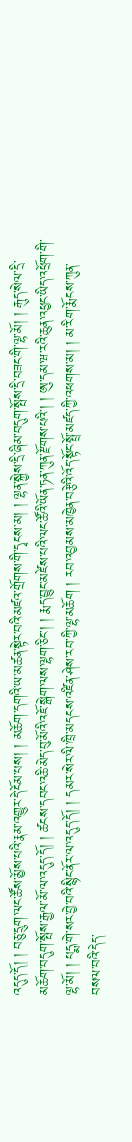འདུད་དོ། ། བཅུ་དྲུག་ལང་ཚོས་མྱོས་པའི་རྣམ་འགྱུར་དེ་ངོམ་པས། ། མཆོག་དགའི་ཡ་མཚན་སྟེར་བའི་མཛའ་གྲོགས་གི་དྭངས་མ། ། ལྷན་སྐྱེས་དྲི་ཞིམ་བདུག་སྤོས་དྲི་བཟང་གི་ལྷ་མོ། ། རྒུད་སེལ་དྲི་མཆོག་བདུག་སྤོས་རྒྱལ་མོ་ལ་འདུད་དོ། ། ཚངས་དབང་འཆི་མེད་བུ་མོའི་འཇོ་སྒེག་ལས་ལྷག་ཅིང་། ། རྨད་བྱུང་མཛེས་པའི་ལང་ཚོའི་ཡོན་ཏན་ཀུན་རྫོགས་པའི་། ། ཨུ་དམ་ཝ་རའི་ཆུན་འཕྱང་ཡིད་འཕྲོག་གི་ལྷ་མོ། ། པདྨ་གེ་སར་བྱེ་བའི་སྙིང་ནོར་ལ་འདུད་དོ། ། དམར་སེར་ལི་ཁྲི་མདངས་འཛིན་ཤེས་རབ་ཀྱི་ལྷ་མཆོག ། རབ་འབྱམས་མཁྱེན་བརྩེའི་འོད་སྟོང་སྤྲོ་མཛད་ཀྱི་འཕགས་མ། ། མ་རིག་རྨོངས་ཀུན་བསལ་བའི་དེད་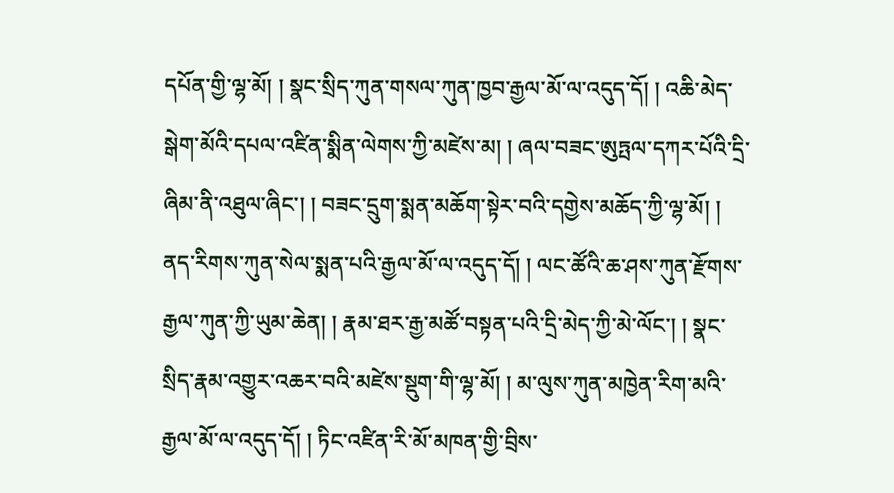དཔོན་གྱི་ལྷ་མོ། ། སྣང་སྲིད་ཀུན་གསལ་ཀུན་ཁྱབ་རྒྱལ་མོ་ལ་འདུད་དོ། ། འཆི་མེད་སྒེག་མོའི་དཔལ་འཛིན་སྨིན་ལེགས་ཀྱི་མཛེས་མ། ། ཞལ་བཟང་ཨུཏྤལ་དཀར་པོའི་དྲི་ཞིམ་ནི་འཐུལ་ཞིང་། ། བཟང་དྲུག་སྨན་མཆོག་སྟེར་བའི་དགྱེས་མཆོད་ཀྱི་ལྷ་མོ། ། ནད་རིགས་ཀུན་སེལ་སྨན་པའི་རྒྱལ་མོ་ལ་འདུད་དོ། ། ལང་ཚོའི་ཆ་ཤས་ཀུན་རྫོགས་རྒྱལ་ཀུན་ཀྱི་ཡུམ་ཆེན། ། རྣམ་ཐར་རྒྱ་མཚོ་བསྟན་པའི་དྲི་མེད་ཀྱི་མེ་ལོང་། ། སྣང་སྲིད་རྣམ་འགྱུར་འཆར་བའི་མཛེས་སྡུག་གི་ལྷ་མོ། ། མ་ལུས་ཀུན་མཁྱེན་རིག་མའི་རྒྱལ་མོ་ལ་འདུད་དོ། ། ཏིང་འཛིན་རི་མོ་མཁན་གྱི་བྲིས་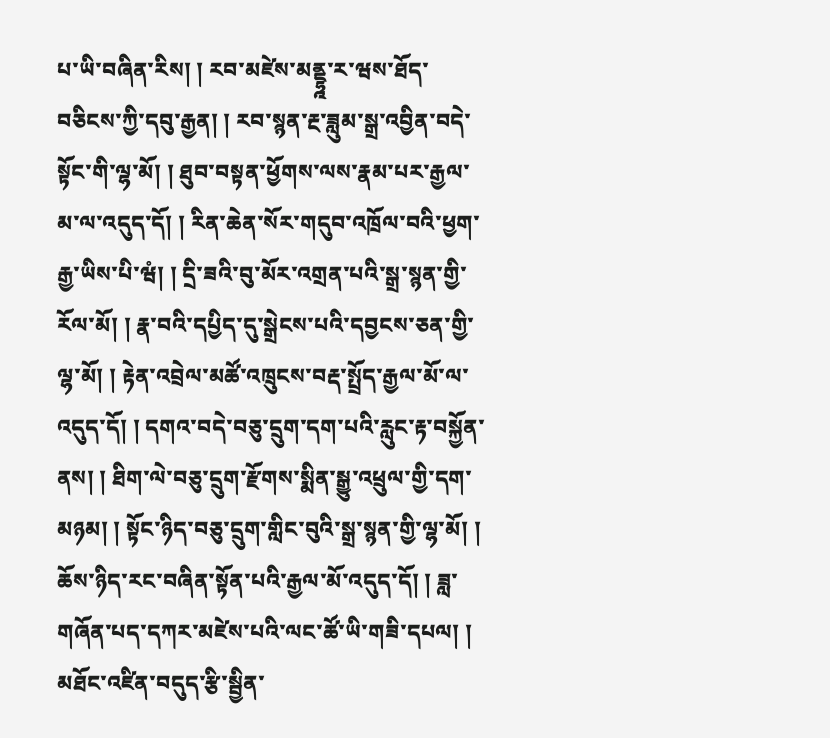པ་ཡི་བཞིན་རིས། ། རབ་མཛེས་མནྡྷྰ་ར་ཝས་ཐོད་བཅིངས་ཀྱི་དབུ་རྒྱན། ། རབ་སྙན་རྔ་ཟླུམ་སྒྲ་འབྱིན་བདེ་སྟོང་གི་ལྷ་མོ། ། ཐུབ་བསྟན་ཕྱོགས་ལས་རྣམ་པར་རྒྱལ་མ་ལ་འདུད་དོ། ། རིན་ཆེན་སོར་གདུབ་འཁྲོལ་བའི་ཕྱག་རྒྱ་ཡིས་པི་ཝཾ། ། དྲི་ཟའི་བུ་མོར་འགྲན་པའི་སྒྲ་སྙན་གྱི་རོལ་མོ། ། རྣ་བའི་དཔྱིད་དུ་སྒྲེངས་པའི་དབྱངས་ཅན་གྱི་ལྷ་མོ། ། རྟེན་འབྲེལ་མཚོ་འཁྲུངས་བརྡ་སྤྲོད་རྒྱལ་མོ་ལ་འདུད་དོ། ། དགའ་བདེ་བཅུ་དྲུག་དག་པའི་རླུང་རྟ་བསྐྱོན་ནས། ། ཐིག་ལེ་བཅུ་དྲུག་རྫོགས་སྨིན་སྒྱུ་འཕྲུལ་གྱི་དག་མཉམ། ། སྟོང་ཉིད་བཅུ་དྲུག་གླིང་བུའི་སྒྲ་སྙན་གྱི་ལྷ་མོ། ། ཆོས་ཉིད་རང་བཞིན་སྟོན་པའི་རྒྱལ་མོ་འདུད་དོ། ། ཟླ་གཞོན་པད་དཀར་མཛེས་པའི་ལང་ཚོ་ཡི་གཟི་དཔལ། ། མཐོང་འཛིན་བདུད་རྩི་སྦྱིན་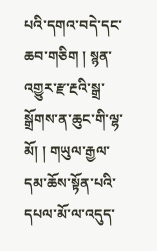པའི་དགའ་བདེ་དང་ཆབ་གཅིག ། སྙན་འགྱུར་རྫ་རྔའི་སྒྲ་སྒྲོགས་ན་ཆུང་གི་ལྷ་མོ། ། གཡུལ་རྒྱལ་དམ་ཆོས་སྟོན་པའི་དཔལ་མོ་ལ་འདུད་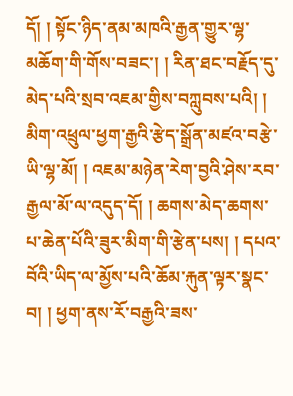དོ། ། སྟོང་ཉིད་ནམ་མཁའི་རྒྱན་གྱུར་ལྷ་མཆོག་གི་གོས་བཟང་། ། རིན་ཐང་བརྗོད་དུ་མེད་པའི་སྲབ་འཇམ་གྱིས་བཀླུབས་པའི། ། མིག་འཕྲུལ་ཕྱག་རྒྱའི་རྩེད་སྒྲོན་མཛའ་བརྩེ་ཡི་ལྷ་མོ། ། འཇམ་མཉེན་རེག་བྱའི་ཤེས་རབ་རྒྱལ་མོ་ལ་འདུད་དོ། ། ཆགས་མེད་ཆགས་པ་ཆེན་པོའི་ཟུར་མིག་གི་རྩེན་པས། ། དཔའ་བོའི་ཡིད་ལ་མྱོས་པའི་ཆོམ་རྐུན་ལྟར་སྣང་བ། ། ཕྱག་ནས་རོ་བརྒྱའི་ཟས་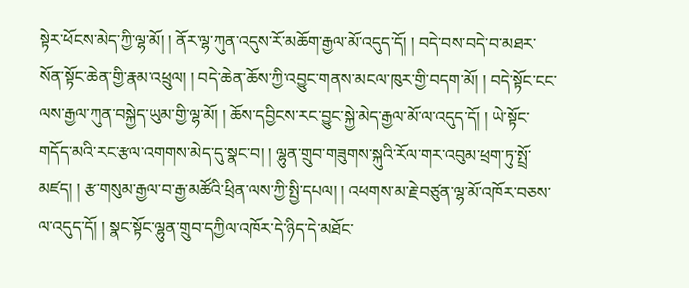སྟེར་ཕོངས་མེད་ཀྱི་ལྷ་མོ། ། ནོར་ལྷ་ཀུན་འདུས་རོ་མཆོག་རྒྱལ་མོ་འདུད་དོ། ། བདེ་བས་བདེ་བ་མཐར་སོན་སྟོང་ཆེན་གྱི་རྣམ་འཕྲུལ། ། བདེ་ཆེན་ཆོས་ཀྱི་འབྱུང་གནས་མངལ་ཁུར་གྱི་བདག་མོ། ། བདེ་སྟོང་ངང་ལས་རྒྱལ་ཀུན་བསྐྱེད་ཡུམ་གྱི་ལྷ་མོ། ། ཆོས་དབྱིངས་རང་བྱུང་སྐྱེ་མེད་རྒྱལ་མོ་ལ་འདུད་དོ། ། ཡེ་སྟོང་གདོད་མའི་རང་རྩལ་འགགས་མེད་དུ་སྣང་བ། ། ལྷུན་གྲུབ་གཟུགས་སྐུའི་རོལ་གར་འབུམ་ཕྲག་ཏུ་སྤྲོ་མཛད། ། རྩ་གསུམ་རྒྱལ་བ་རྒྱ་མཚོའི་ཕྲིན་ལས་ཀྱི་སྤྱི་དཔལ། ། འཕགས་མ་རྗེ་བཙུན་ལྷ་མོ་འཁོར་བཅས་ལ་འདུད་དོ། ། སྣང་སྟོང་ལྷུན་གྲུབ་དཀྱིལ་འཁོར་དེ་ཉིད་དེ་མཐོང་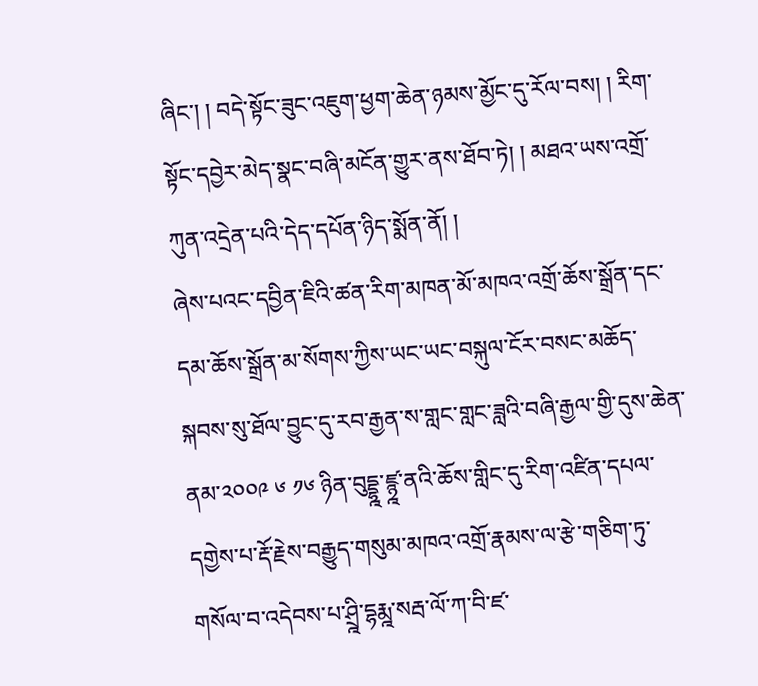ཞིང་། ། བདེ་སྟོང་ཟུང་འཇུག་ཕྱག་ཆེན་ཉམས་མྱོང་དུ་རོལ་བས། ། རིག་སྟོང་དབྱེར་མེད་སྣང་བཞི་མངོན་གྱུར་ནས་ཐོབ་ཏེ། ། མཐའ་ཡས་འགྲོ་ཀུན་འདྲེན་པའི་དེད་དཔོན་ཉིད་སྨོན་ནོ། །
ཞེས་པའང་དབྱིན་ཇིའི་ཚན་རིག་མཁན་མོ་མཁའ་འགྲོ་ཆོས་སྒྲོན་དང་དམ་ཆོས་སྒྲོན་མ་སོགས་ཀྱིས་ཡང་ཡང་བསྐུལ་ངོར་བསང་མཆོད་སྐབས་སུ་ཐོལ་བྱུང་དུ་རབ་རྒྱན་ས་གླང་གླང་ཟླའི་བཞི་རྒྱལ་གྱི་དུས་ཆེན་ནམ་༢༠༠༩ ༦ ༡༦ ཉིན་བུདྡྷྰ་ཛྙྰ་ནའི་ཆོས་གླིང་དུ་རིག་འཛིན་དཔལ་དགྱེས་པ་རྡོ་རྗེས་བརྒྱུད་གསུམ་མཁའ་འགྲོ་རྣམས་ལ་རྩེ་གཅིག་ཏུ་གསོལ་བ་འདེབས་པ་ཤྲྰི་དྷརྨྰ་སརྦ་ལོ་ཀ་བི་ཛ་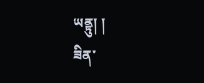ཡནྟུ། །
ཟིན་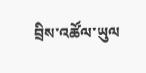བྲིས་འཚོལ་ཡུལ